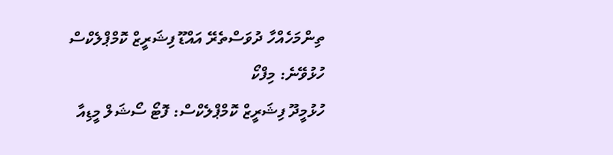ތިންމަހެއްހާ ދުވަސްތެރޭ އައްޑޫ ފިޝަރީޒް ކޮމްޕްލެކްސް ހުޅުވޭނެ: މިފްކޯ
ހުޅުމީދޫ ފިޝަރީޒް ކޮމްޕްލެކްސް: ފޮޓޯ ސޯޝަލް މީޑިއާ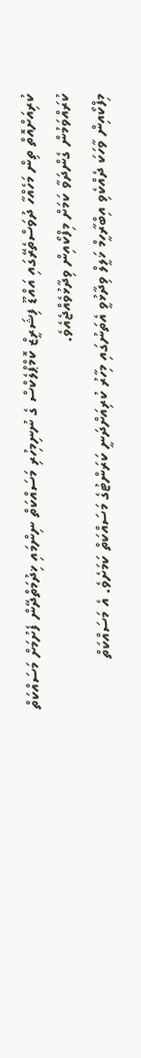ކުރިއަށްއޮތް ތިން މަހެއްހާ ދުވަސްތެރޭގައި އައްޑޫ ފިޝަރީޒް ކޮމްޕްލެކްސް ގެ ނުނިމިހުރި މަސައްކަތް ނިންމައި ޚިދުމަތްދޭން ފެށުމަށް މަސައްކަތް ކުރައްވަމުން ގެންދަވާ ކަމަށް މިފްކޯއިން ވިދާޅުވެއްޖެއެވެ.
މިފްކޯއިން ވާހަކަ ދެއްކެވި އިބްރާހީމް ޚަލީލް ވިދާޅުވީ އެތަނުގައި މިހާރު ކުރިއަށްދަނީ ކަރަންޓުގެ މަސައްކަތް ކަމަށެވެ. އެ މަސައްކަތް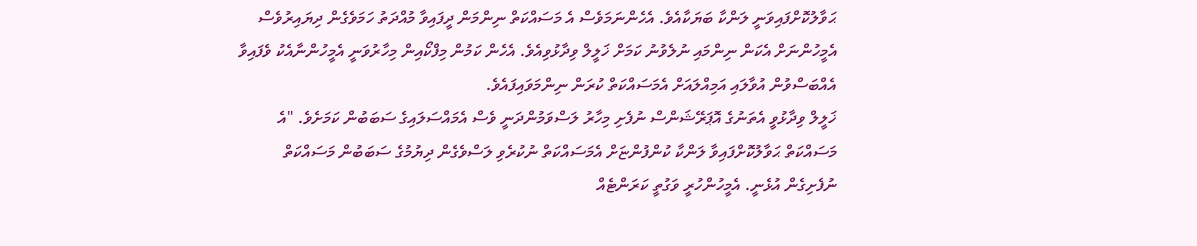ޙަވާލުކޮށްފައިވަނީ ލަންކާ ބަޔަކާއެވެ. އެހެންނަމަވެސް އެ މަސައްކަތް ނިންމަން ދީފައިވާ މުއްދަތު ހަމަވެގެން ދިޔައިރުވެސް އެމީހުންނަށް އެކަން ނިންމައި ނުލެވުނު ކަމަށް ޚަލީލް ވިދާޅުވިއެވެ. އެހެން ކަމުން މިފްކޯއިން މިހާރުވަނީ އެމީހުންނާއެކު ވެފައިވާ އެއްބަސްވުން އުވާލައި އަމިއްލައަށް އެމަސައްކަތް ކުރަން ނިންމަވައިފައެވެ.
ޚަލީލް ވިދާޅުވީ އެތަނުގެ އޮޕަރޭޝަންސް ނުފެށި މިހާރު ލަސްވަމުންދަނީ ވެސް އެމައްސަލައިގެ ސަބަބުން ކަމަށެވެ. "އެ މަސައްކަތް ޙަވާލުކޮށްފައިވާ ލަންކާ ކުންފުންޏަށް އެމަސައްކަތް ނުކުރެވި ލަސްވެގެން ދިޔުމުގެ ސަބަބުން މަސައްކަތް ނުފެށިގެން އުޅެނީ. އެމީހުންހުރީ ވަގުތީ ކަރަންޓެއް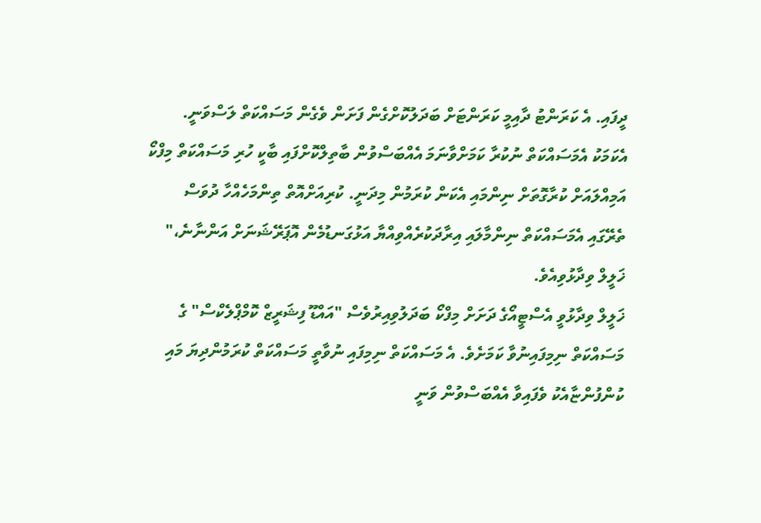ދީފައި. އެ ކަރަންޓު ދާއިމީ ކަރަންޓަށް ބަދަލުކޮށްގެން ފަށަން ވެގެން މަސައްކަތް ލަސްވަނީ. އެކަމަކު އެމަސައްކަތް ނުކުރާ ކަމަށްވާނަމަ އެއްބަސްވުން ބާތިލްކޮށްފައި ބާކީ ހުރި މަސައްކަތް މިފްކޯ އަމިއްލައަށް ކުރާގޮތަށް ނިންމައި އެކަން ކުރަމުން މިދަނީ. ކުރިއަށްއޮތް ތިންމަހެއްހާ ދުވަސް ތެރޭގައި އެމަސައްކަތް ނިންމާލައި އިރާދަކުރެއްވިއްޔާ އަޅުގަނޑުމެން އޮޕަރޭޝަނަށް އަންނާނެ،" ޚަލީލް ވިދާޅުވިއެވެ.
ޚަލީލް ވިދާޅުވީ އެސްޓީއޯގެ ދަށަށް މިފްކޯ ބަދަލުވިއިރުވެސް "އައްޑޫ ފިޝަރީޒް ކޮމްޕްލެކްސް" ގެ މަސައްކަތް ނިމިފައިނުވާ ކަމަށެވެ. އެ މަސައްކަތް ނިމިފައި ނުވާތީ މަސައްކަތް ކުރަމުންދިޔަ މައި ކުންފުންޏާއެކު ވެފައިވާ އެއްބަސްވުން ވަނީ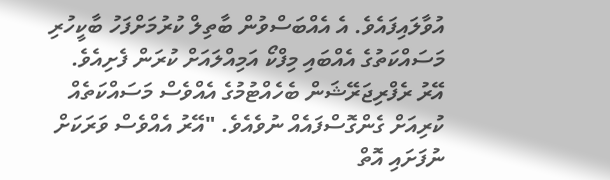އުވާލައިފައެވެ. އެ އެއްބަސްވުން ބާތިލް ކުރުމަށްފަހު ބާކީހުރި މަސައްކަތުގެ އެއްބައި މިފްކޯ އަމިއްލައަށް ކުރަން ފެށިއެވެ. އޭރު ރެފްރިޖަރޭޝަން ބެހެއްޓުމުގެ އެއްވެސް މަސައްކަތެއް ކުރިއަށް ގެންގޮސްފައެއް ނުވެއެވެ. "އޭރު އެއްވެސް ވަރަކަށް ނުފަށައި އޮތް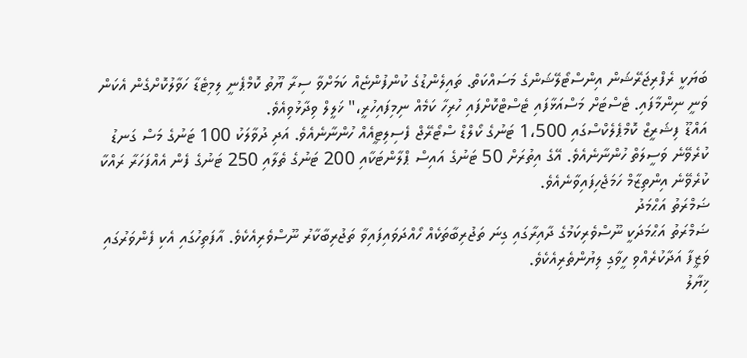ބަޔަކީ ރެފްރިޖަރޭޝަން އިންސްޓޯލޭޝަންގެ މަސައްކަތް. ތައިލެންޑުގެ ކުންފުންޏެއް ކަމަށްވާ ސިރާ ޔޫތު ކޮމްޕެނީ ލިމިޓެޑާ ހަވާލުކޮށްގެން އެކަން ވަނީ ނިންމާފައި. ޓެސްޓަށް މަސްއަޅާފައި ޓެސްޓްކޮށްފައި ހުރިހާ ކަމެއް ނިމިފައިހުރީ،" ޚަލީލް ވިދާޅުވިއެވެ.
އައްޑޫ ފިޝަރީޒް ކޮމްޕެލެކްސްގައި 1،500 ޓަނުގެ ކޯލްޑް ސްޓޯރޭޖް ފެސިލިޓީއެއް ހުންނާނެއެވެ. އަދި ދުވާލަކު 100 ޓަނުގެ މަސް ގަނޑު ކުރެވޭނެ ވަސީލަތް ހުންނާނެއެވެ. އޭގެ އިތުރަށް 50 ޓަނުގެ އައިސް ޕްލާންޓަކާއި 200 ޓަނުގެ ތެލާއި 250 ޓަނުގެ ފެން އެއްފަހަރާ ރައްކާ ކުރެވޭނެ އިންތިޒާމް ހަމަޖެހިފައިވާނެއެވެ.
ޟަމްރަތު އަޙްމަދު
ޟަމްރަތު އަޙްމަދަކީ ނޫސްވެރިކަމުގެ ދާއިރާގައި ގިނަ ތަޖުރިބާތަކެއް ހޯއްދަވައިފައިވާ ތަޖުރިބާކާރު ނޫސްވެރިއެކެވެ. އާފަތިހުގައި އެކި ފެންވަރުގައި ވަޒީފާ އަދާކުރެއްވި ހީވާގި ލިޔުންތެރިއެކެވެ.
ޚިޔާލު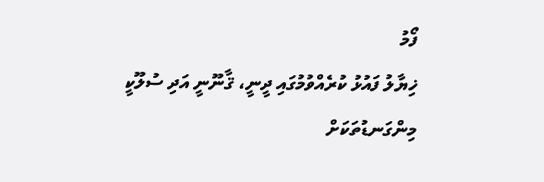ފޯމު
ޚިޔާލު ފައުޅު ކުރެއްވުމުގައި ދީނީ، ޤާނޫނީ އަދި ސުލޫކީ މިންގަނޑުތަކަށް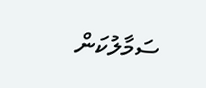ސަމާލުކަން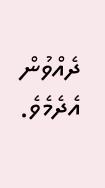ދެއްވުން އެދެމެވެ.